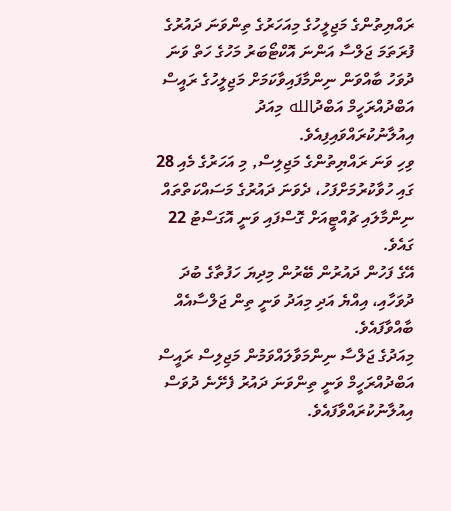ރައްޔިތުންގެ މަޖިލީހުގެ މިއަހަރުގެ ތިންވަނަ ދައުރުގެ ފުރަތަމަ ޖަލްސާ އަންނަ އޮކްޓޯބަރު މަހުގެ ހަތް ވަނަ ދުވަހު ބާއްވަން ނިންމާފައިވާކަމަށް މަޖިލީހުގެ ރައީސް އަބްދުއްރަހީމް އަބްދުالله މިއަދު އިއުލާނުކުރައްވައިފިއެވެ.
ވިހި ވަނަ ރައްޔިތުންގެ މަޖިލިސް, މި އަހަރުގެ މެއި 28 ގައި ހުވާކުރުމަށްފަހު، ދެވަނަ ދައުރުގެ މަސައްކަތްތައް ނިންމާލައި ޗުއްޓީއަށް ގޮސްފައި ވަނީ އޮގަސްޓު 22 ގައެވެ.
އޭގެ ފަހުން ދައުރުން ބޭރުން މިދިޔަ ހަފުތާގެ ބުދަ ދުވަހާއި، އިއްޔެ އަދި މިއަދު ވަނީ ތިން ޖަލްސާއެއް ބާއްވާފައެވެ.
މިއަދުގެ ޖަލްސާ ނިންމަވާލައްވަމުން މަޖިލިސް ރައީސް އަބްދުއްރަހީމް ވަނީ ތިންވަނަ ދައުރު ފެށޭނެ ދުވަސް އިއުލާނުކުރައްވާފައެވެ.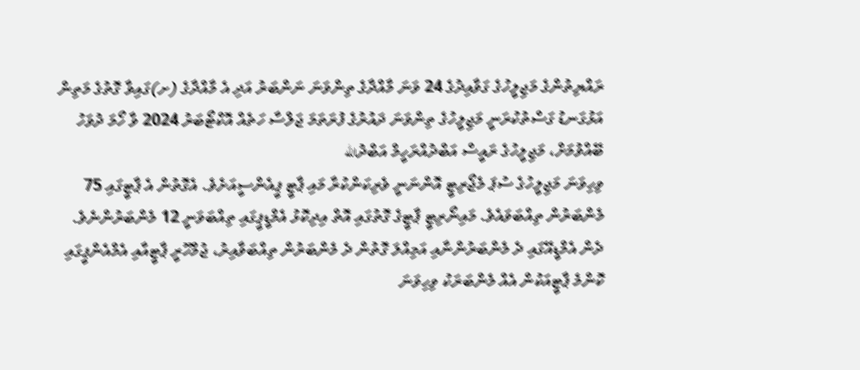ރައްޔިތުންގެ މަޖިލީހުގެ ގަވާއިދުގެ 24 ވަނަ މާއްދާގެ ތިންވަނަ ނަންބަރު އަދި އެ މާއްދާގެ (ށ)ގައިވާ ގޮތުގެ މަތިން އަޅުގަނޑު ގަސްތުކުރަނީ މަޖިލީހުގެ ތިންވަނަ ދައުރުގެ ފުރަތަމަ ޖަލްސާ ހަތެއް އޮކްޓޯބަރު 2024 ވާ ހޯމަ ދުވަހު ބޭއްވުމަށް، މަޖިލީހުގެ ރައީސް އަބްދުއްރަހީމް އަބްދުالله
ވިހިވަނަ މަޖިލީހުގެ ސުޕަ މެޖޯރިޓީ އޮންނަނީ ވެރިކަންކުރާ މައި ޕާޓީ ޕީއެންސީއަށެވެ. އެގޮތުން އެ ޕާޓީގައި 75 މެންބަރުން ތިއްބަވައެވެ. މައިނޯރިޓީ ޕާޓީގެ ގޮތުގައި އޮތް އިދިކޮޅު އެމްޑީޕީގައި ތިއްބަވަނީ 12 މެންބަރުންނެވެ.
ދެން އެމްޑީއޭގައި ދެ މެންބަރުންނާއި އަމިއްލަ ގޮތުން ދެ މެންބަރުން ތިއްބަވާއިރު، ޖުމްހޫރީ ޕާޓީއާއި އެމްއެންޕީގައި ކޮންމެ ޕާޓީއަކުން އެއް މެންބަރަކު ވިހިވަނަ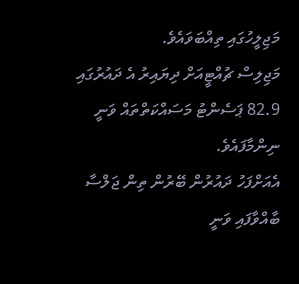މަޖިލީހުގައި ތިއްބަވައެވެ.
މަޖިލިސް ޗުއްޓީއަށް ދިޔައިރު އެ ދައުރުގައި 82.9 ޕަސެންޓު މަސައްކަތްތައް ވަނީ ނިންމާފައެވެ.
އެއަށްފަހު ދައުރުން ބޭރުން ތިން ޖަލްސާ ބާއްވާފައި ވަނީ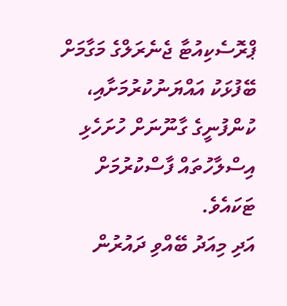ޕްރޮސެކިއުޓާ ޖެނެރަލްގެ މަގާމަށް ބޭފުޅަކު އައްޔަނުކުރުމަށާއި، ކުންފުނީގެ ގާނޫނަށް ހުށަހެޅި އިސްލާހުތައް ފާސްކުރުމަށް ޓަކައެވެ.
އަދި މިއަދު ބޭއްވި ދައުރުން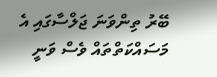ބޭރު ތިންވަނަ ޖަލްސާގައި އެ މަސައްކަތްތައް ވެސް ވަނީ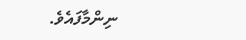ނިންމާފައެވެ.